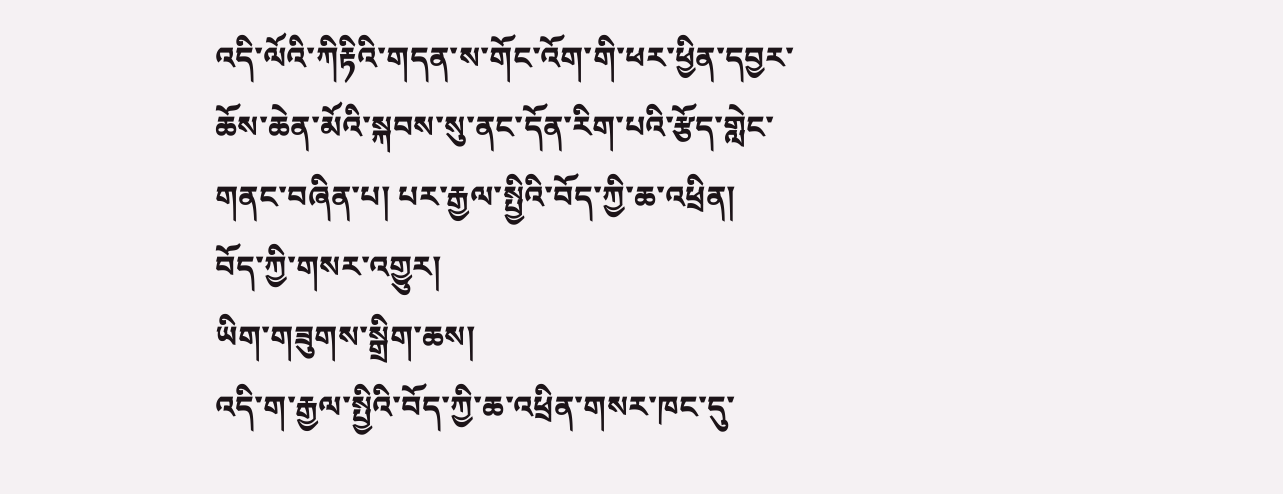འདི་ལོའི་ཀིརྟིའི་གདན་ས་གོང་འོག་གི་ཕར་ཕྱིན་དབྱར་ཆོས་ཆེན་མོའི་སྐབས་སུ་ནང་དོན་རིག་པའི་རྩོད་གླེང་གནང་བཞིན་པ། པར་རྒྱལ་སྤྱིའི་བོད་ཀྱི་ཆ་འཕྲིན།
བོད་ཀྱི་གསར་འགྱུར།
ཡིག་གཟུགས་སྒྲིག་ཆས།
འདི་ག་རྒྱལ་སྤྱིའི་བོད་ཀྱི་ཆ་འཕྲིན་གསར་ཁང་དུ་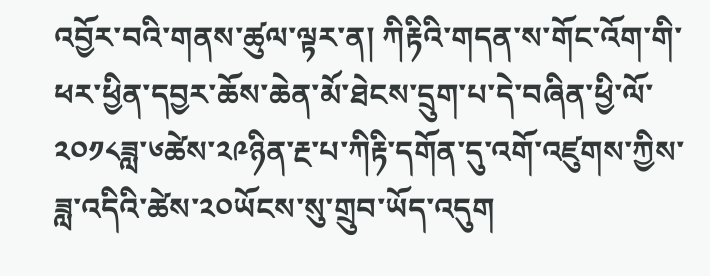འབྱོར་བའི་གནས་ཚུལ་ལྟར་ན། ཀིརྟིའི་གདན་ས་གོང་འོག་གི་ཕར་ཕྱིན་དབྱར་ཆོས་ཆེན་མོ་ཐེངས་དྲུག་པ་དེ་བཞིན་ཕྱི་ལོ་༢༠༡༨ཟླ་༦ཚེས་༢༩ཉིན་རྔ་པ་ཀིརྟི་དགོན་དུ་འགོ་འཛུགས་ཀྱིས་ཟླ་འདིའི་ཚེས་༢༠ཡོངས་སུ་གྲུབ་ཡོད་འདུག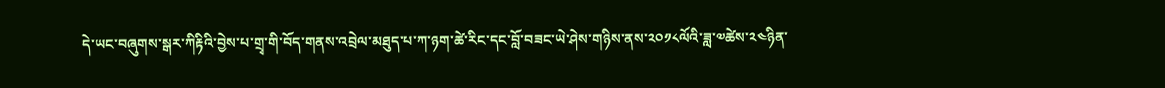དེ་ཡང་བཞུགས་སྒར་ཀིརྟིའི་བྱེས་པ་གྲྭ་གི་བོད་གནས་འབྲེལ་མཐུད་པ་ཀ་ཉག་ཚེ་རིང་དང་བློ་བཟང་ཡེ་ཤེས་གཉིས་ནས་༢༠༡༨ལོའི་ཟླ་༧ཚེས་༢༤ཉིན་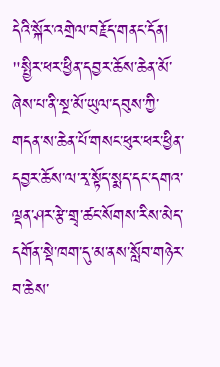དེའི་སྐོར་འགྲེལ་བརྗོད་གནང་དོན། "སྤྱིར་ཕར་ཕྱིན་དབྱར་ཆོས་ཆེན་མོ་ཞེས་པ་ནི་སྔ་མོ་ཡུལ་དབུས་ཀྱི་གདན་ས་ཆེན་པོ་གསང་ཕུར་ཕར་ཕྱིན་དབྱར་ཆོས་ལ་རྭ་སྟོད་སྨད་དང་དགའ་ལྡན་ཤར་རྩེ་གྲྭ་ཚང་སོགས་རིས་མེད་དགོན་སྡེ་ཁག་དུ་མ་ནས་སློབ་གཉེར་བ་ཆེས་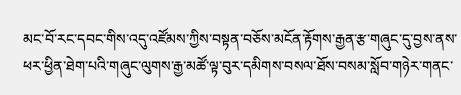མང་བོ་རང་དབང་གིས་འདུ་འཛོམས་ཀྱིས་བསྟན་བཅོས་མངོན་རྟོགས་རྒྱན་རྩ་གཞུང་དུ་བྱས་ནས་ཕར་ཕྱིན་ཐེག་པའི་གཞུང་ལུགས་རྒྱ་མཚོ་ལྟ་བུར་དམིགས་བསལ་ཐོས་བསམ་སློབ་གཉེར་གནང་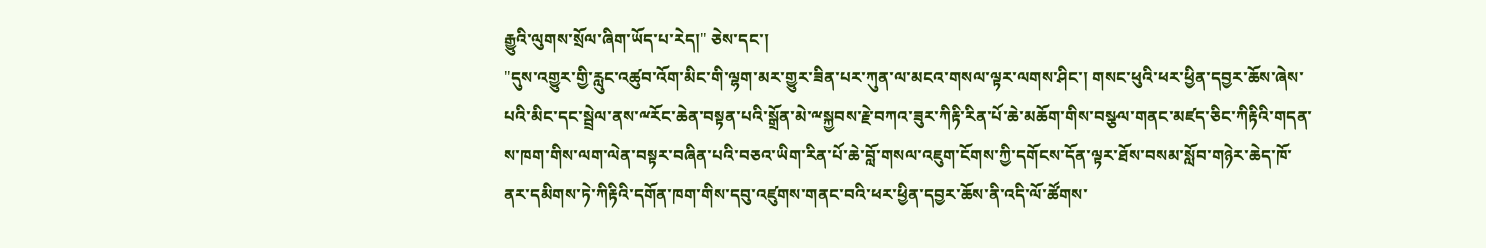རྒྱུའི་ལུགས་སྲོལ་ཞིག་ཡོད་པ་རེད།" ཅེས་དང་།
"དུས་འགྱུར་གྱི་རླུང་འཚུབ་འོག་མིང་གི་ལྷག་མར་གྱུར་ཟིན་པར་ཀུན་ལ་མངའ་གསལ་ལྟར་ལགས་ཤིང་། གསང་ཕུའི་ཕར་ཕྱིན་དབྱར་ཆོས་ཞེས་པའི་མིང་དང་སྦྲེལ་ནས་ྋརོང་ཆེན་བསྟན་པའི་སྒྲོན་མེ་ྋསྐྱབས་རྗེ་བཀའ་ཟུར་ཀིརྟི་རིན་པོ་ཆེ་མཆོག་གིས་བསྩལ་གནང་མཛད་ཅིང་ཀིརྟིའི་གདན་ས་ཁག་གིས་ལག་ལེན་བསྟར་བཞིན་པའི་བཅའ་ཡིག་རིན་པོ་ཆེ་བློ་གསལ་འཇུག་ངོགས་ཀྱི་དགོངས་དོན་ལྟར་ཐོས་བསམ་སློབ་གཉེར་ཆེད་ཁོ་ནར་དམིགས་ཏེ་ཀིརྟིའི་དགོན་ཁག་གིས་དབུ་འཛུགས་གནང་བའི་ཕར་ཕྱིན་དབྱར་ཆོས་ནི་འདི་ལོ་ཚོགས་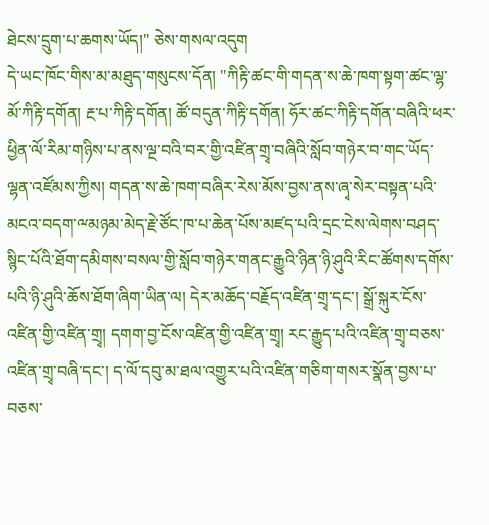ཐེངས་དྲུག་པ་ཆགས་ཡོད།" ཅེས་གསལ་འདུག
དེ་ཡང་ཁོང་གིས་མ་མཐུད་གསུངས་དོན། "ཀིརྟི་ཚང་གི་གདན་ས་ཆེ་ཁག་སྟག་ཚང་ལྷ་མོ་ཀིརྟི་དགོན། རྔ་པ་ཀིརྟི་དགོན། ཚོ་བདུན་ཀིརྟི་དགོན། ཧོར་ཚང་ཀིརྟི་དགོན་བཞིའི་ཕར་ཕྱིན་ལོ་རིམ་གཉིས་པ་ནས་ལྔ་བའི་བར་གྱི་འཛིན་གྲྭ་བཞིའི་སློབ་གཉེར་བ་གང་ཡོད་ལྷན་འཛོམས་ཀྱིས། གདན་ས་ཆེ་ཁག་བཞིར་རེས་མོས་བྱས་ནས་ཞྭ་སེར་བསྟན་པའི་མངའ་བདག་ྋམཉམ་མེད་རྗེ་ཙོང་ཁ་པ་ཆེན་པོས་མཛད་པའི་དྲང་ངེས་ལེགས་བཤད་སྙིང་པོའི་ཐོག་དམིགས་བསལ་གྱི་སློབ་གཉེར་གནང་རྒྱུའི་ཉིན་ཉི་ཤུའི་རིང་ཚོགས་དགོས་པའི་ཉི་ཤུའི་ཆོས་ཐོག་ཞིག་ཡིན་ལ། དེར་མཆོད་བརྗོད་འཛིན་གྲྭ་དང་། སྒྲོ་སྐུར་ངོས་འཛིན་གྱི་འཛིན་གྲྭ། དགག་བྱ་ངོས་འཛིན་གྱི་འཛིན་གྲྭ། རང་རྒྱུད་པའི་འཛིན་གྲྭ་བཅས་འཛིན་གྲྭ་བཞི་དང་། ད་ལོ་དབུ་མ་ཐལ་འགྱུར་པའི་འཛིན་གཅིག་གསར་སྣོན་བྱས་པ་བཅས་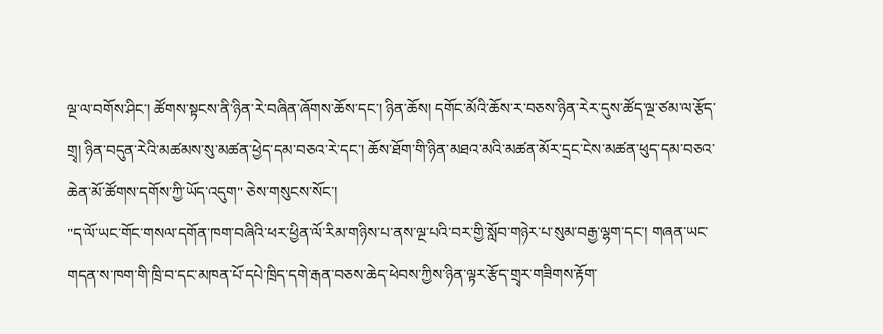ལྔ་ལ་བགོས་ཤིང་། ཚོགས་སྟངས་ནི་ཉིན་རེ་བཞིན་ཞོགས་ཆོས་དང་། ཉིན་ཆོས། དགོང་མོའི་ཆོས་ར་བཅས་ཉིན་རེར་དུས་ཚོད་ལྔ་ཙམ་ལ་རྩོད་གྲྭ། ཉིན་བདུན་རེའི་མཚམས་སུ་མཚན་ཕྱེད་དམ་བཅའ་རེ་དང་། ཆོས་ཐོག་གི་ཉིན་མཐའ་མའི་མཚན་མོར་དྲང་ངེས་མཚན་ཕུད་དམ་བཅའ་ཆེན་མོ་ཚོགས་དགོས་ཀྱི་ཡོད་འདུག" ཅེས་གསུངས་སོང་།
"ད་ལོ་ཡང་གོང་གསལ་དགོན་ཁག་བཞིའི་ཕར་ཕྱིན་ལོ་རིམ་གཉིས་པ་ནས་ལྔ་པའི་བར་གྱི་སློབ་གཉེར་པ་སུམ་བརྒྱ་ལྷག་དང་། གཞན་ཡང་གདན་ས་ཁག་གི་ཁྲི་བ་དང་མཁན་པོ་དཔེ་ཁྲིད་དགེ་རྒན་བཅས་ཆེད་ཕེབས་ཀྱིས་ཉིན་ལྟར་རྩོད་གྲྭར་གཟིགས་རྟོག་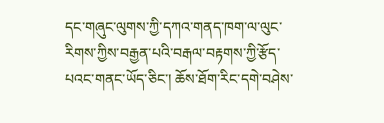དང་གཞུང་ལུགས་ཀྱི་དཀའ་གནད་ཁག་ལ་ལུང་རིགས་ཀྱིས་བརྒྱན་པའི་བརྒལ་བརྟགས་ཀྱི་རྩོད་པའང་གནང་ཡོད་ཅིང་། ཆོས་ཐོག་རིང་དགེ་བཤེས་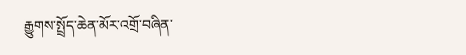རྒྱུགས་སྤྲོད་ཆེན་མོར་འགྲོ་བཞིན་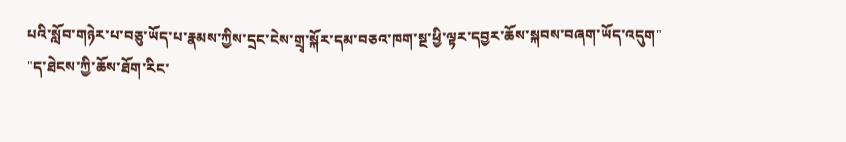པའི་སློབ་གཉེར་པ་བཅུ་ཡོད་པ་རྣམས་ཀྱིས་དྲང་ངེས་གྲྭ་སྐོར་དམ་བཅའ་ཁག་སྔ་ཕྱི་ལྟར་དབྱར་ཆོས་སྐབས་བཞག་ཡོད་འདུག"
"ད་ཐེངས་ཀྱི་ཆོས་ཐོག་རིང་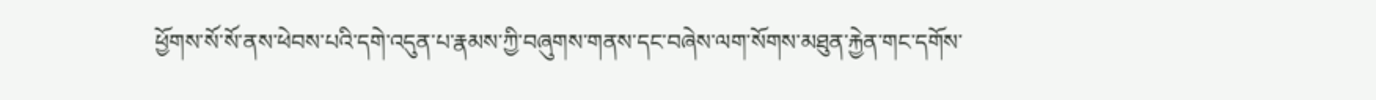ཕྱོགས་སོ་སོ་ནས་ཕེབས་པའི་དགེ་འདུན་པ་རྣམས་ཀྱི་བཞུགས་གནས་དང་བཞེས་ལག་སོགས་མཐུན་རྐྱེན་གང་དགོས་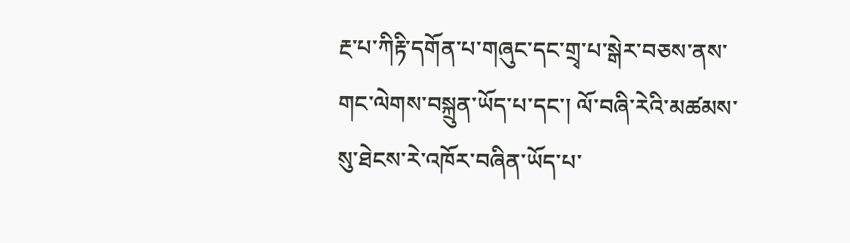རྔ་པ་ཀིརྟི་དགོན་པ་གཞུང་དང་གྲྭ་པ་སྒེར་བཅས་ནས་གང་ལེགས་བསྐྲུན་ཡོད་པ་དང་། ལོ་བཞི་རེའི་མཚམས་སུ་ཐེངས་རེ་འཁོར་བཞིན་ཡོད་པ་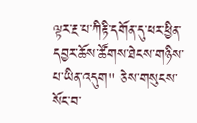ལྟར་རྔ་པ་ཀིརྟི་དགོན་དུ་ཕར་ཕྱིན་དབྱར་ཆོས་ཚོགས་ཐེངས་གཉིས་པ་ཡིན་འདུག" ཅེས་གསུངས་སོང་བ་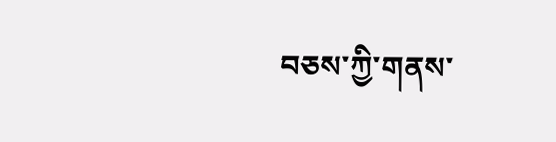བཅས་ཀྱི་གནས་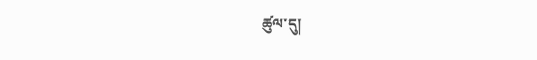ཚུལ་དུ།